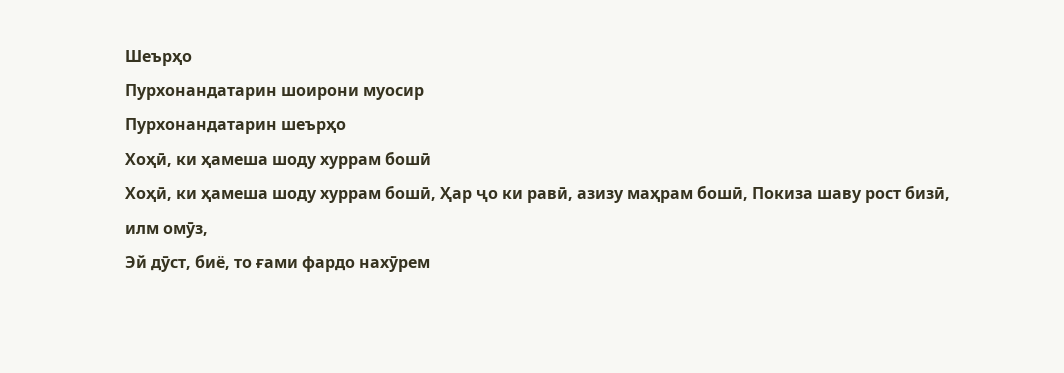Шеърҳо
Пурхонандатарин шоирони муосир
Пурхонандатарин шеърҳо
Хоҳӣ, ки ҳамеша шоду хуррам бошӣ
Хоҳӣ, ки ҳамеша шоду хуррам бошӣ, Ҳар ҷо ки равӣ, азизу маҳрам бошӣ, Покиза шаву рост бизӣ, илм омӯз,
Эй дӯст, биё, то ғами фардо нахӯрем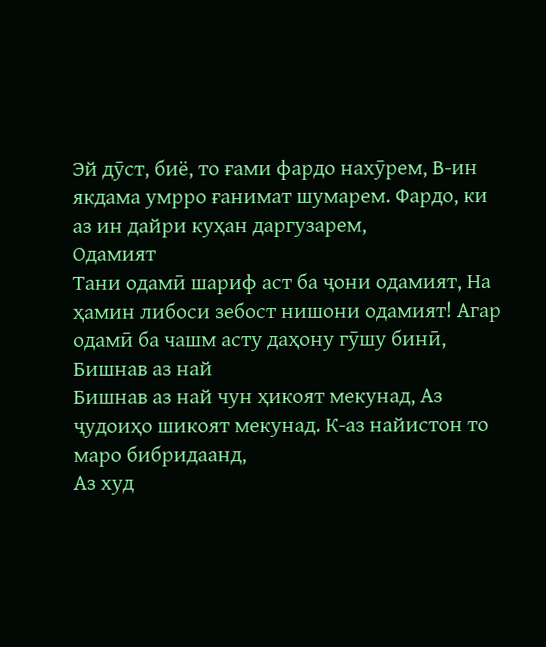Эй дӯст, биё, то ғами фардо нахӯрем, В-ин якдама умрро ғанимат шумарем. Фардо, ки аз ин дайри куҳан даргузарем,
Одамият
Тани одамӣ шариф аст ба ҷони одамият, На ҳамин либоси зебост нишони одамият! Агар одамӣ ба чашм асту даҳону гӯшу бинӣ,
Бишнав аз най
Бишнав аз най чун ҳикоят мекунад, Аз ҷудоиҳо шикоят мекунад. К-аз найистон то маро бибридаанд,
Аз худ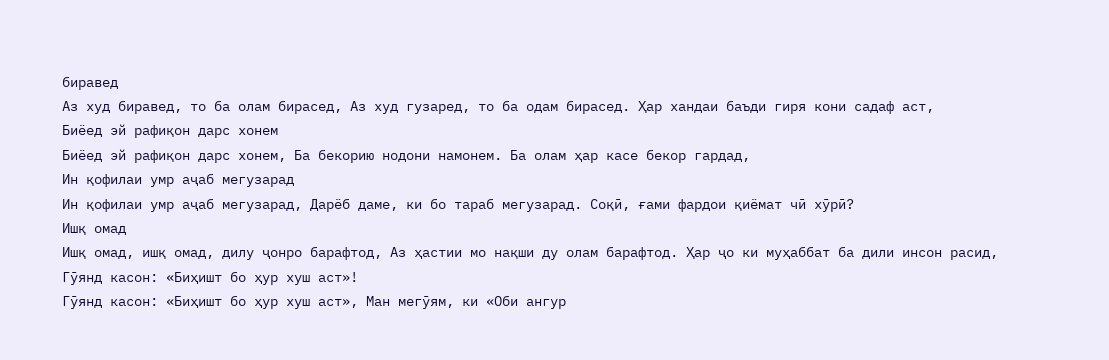биравед
Аз худ биравед, то ба олам бирасед, Аз худ гузаред, то ба одам бирасед. Ҳар хандаи баъди гиря кони садаф аст,
Биёед эй рафиқон дарс хонем
Биёед эй рафиқон дарс хонем, Ба бекорию нодони намонем. Ба олам ҳар касе бекор гардад,
Ин қофилаи умр аҷаб мегузарад
Ин қофилаи умр аҷаб мегузарад, Дарёб даме, ки бо тараб мегузарад. Соқӣ, ғами фардои қиёмат чӣ хӯрӣ?
Ишқ омад
Ишқ омад, ишқ омад, дилу ҷонро барафтод, Аз ҳастии мо нақши ду олам барафтод. Ҳар ҷо ки муҳаббат ба дили инсон расид,
Гӯянд касон: «Биҳишт бо ҳур хуш аст»!
Гӯянд касон: «Биҳишт бо ҳур хуш аст», Ман мегӯям, ки «Оби ангур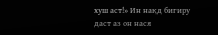хуш аст!» Ин нақд бигиру даст аз он нася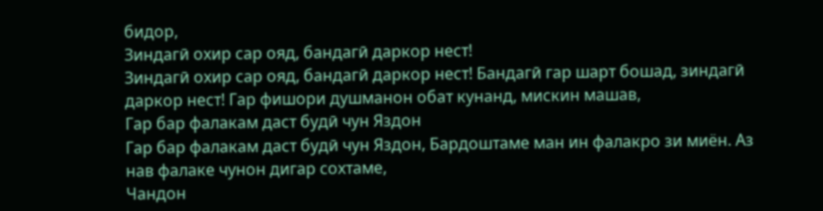бидор,
Зиндагӣ охир сар ояд, бандагӣ даркор нест!
Зиндагӣ охир сар ояд, бандагӣ даркор нест! Бандагӣ гар шарт бошад, зиндагӣ даркор нест! Гар фишори душманон обат кунанд, мискин машав,
Гар бар фалакам даст будӣ чун Яздон
Гар бар фалакам даст будӣ чун Яздон, Бардоштаме ман ин фалакро зи миён. Аз нав фалаке чунон дигар сохтаме,
Чандон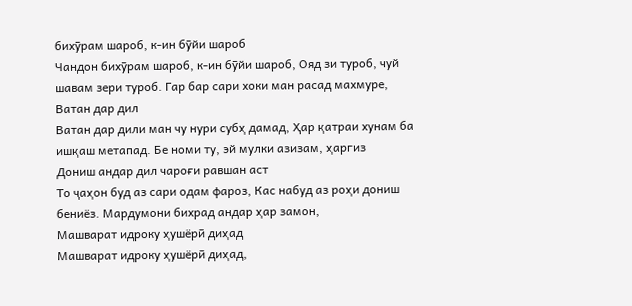бихӯрам шароб, к-ин бӯйи шароб
Чандон бихӯрам шароб, к-ин бӯйи шароб, Ояд зи туроб, чуй шавам зери туроб. Гар бар сари хоки ман расад махмуре,
Ватан дар дил
Ватан дар дили ман чу нури субҳ дамад, Ҳар қатраи хунам ба ишқаш метапад. Бе номи ту, эй мулки азизам, ҳаргиз
Дониш андар дил чароғи равшан аст
То ҷаҳон буд аз сари одам фароз, Кас набуд аз роҳи дониш бениёз. Мардумони бихрад андар ҳар замон,
Машварат идроку ҳушёрӣ диҳад
Машварат идроку ҳушёрӣ диҳад,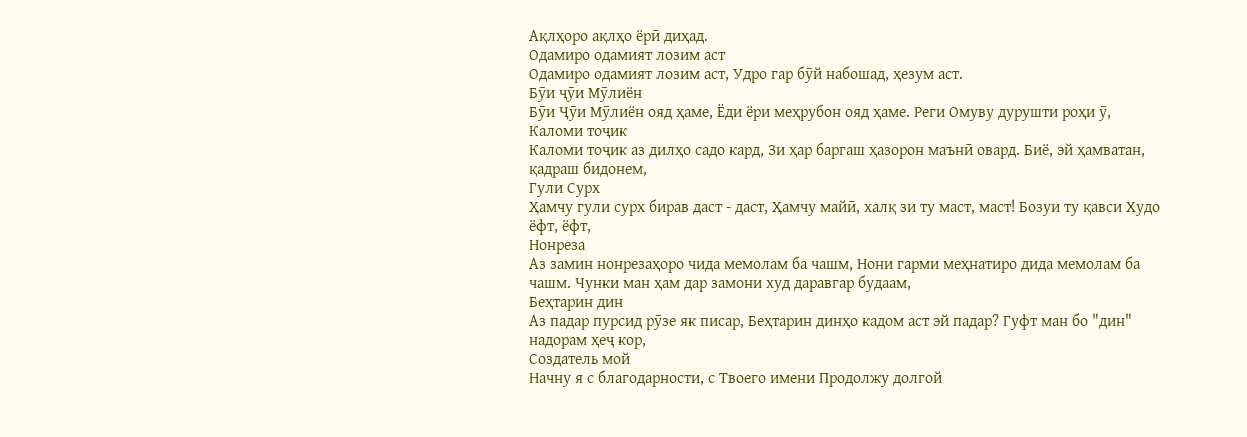Ақлҳоро ақлҳо ёрӣ диҳад.
Одамиро одамият лозим аст
Одамиро одамият лозим аст, Удро гар бӯй набошад, ҳезум аст.
Бӯи ҷӯи Мӯлиён
Бӯи Ҷӯи Мӯлиён ояд ҳаме, Ёди ёри меҳрубон ояд ҳаме. Реги Омуву дурушти роҳи ӯ,
Каломи тоҷик
Каломи тоҷик аз дилҳо садо кард, Зи ҳар баргаш ҳазорон маънӣ овард. Биё, эй ҳамватан, қадраш бидонем,
Гули Сурх
Ҳамчу гули сурх бирав даст - даст, Ҳамчу майӣ, халқ зи ту маст, маст! Бозуи ту қавси Худо ёфт, ёфт,
Нонреза
Аз замин нонрезаҳоро чида мемолам ба чашм, Нони гарми меҳнатиро дида мемолам ба чашм. Чунки ман ҳам дар замони худ даравгар будаам,
Беҳтарин дин
Аз падар пурсид рӯзе як писар, Беҳтарин динҳо кадом аст эй падар? Гуфт ман бо "дин" надорам ҳеҷ кор,
Создатель мой
Начну я с благодарности, с Твоего имени Продолжу долгой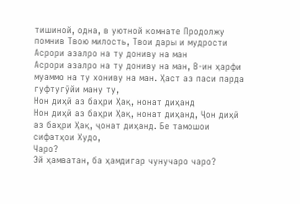тишиной, одна, в уютной комнате Продолжу помнив Твою милость, Твои дары и мудрости
Асрори азалро на ту дониву на ман
Асрори азалро на ту дониву на ман, В-ин ҳарфи муаммо на ту хониву на ман. Ҳаст аз паси парда гуфтугӯйи ману ту,
Нон диҳӣ аз баҳри Ҳақ, нонат диҳанд
Нон диҳӣ аз баҳри Ҳақ, нонат диҳанд, Ҷон диҳӣ аз баҳри Ҳақ, ҷонат диҳанд. Бе тамошои сифатҳои Худо,
Чаро?
Эй ҳамватан, ба ҳамдигар чунучаро чаро?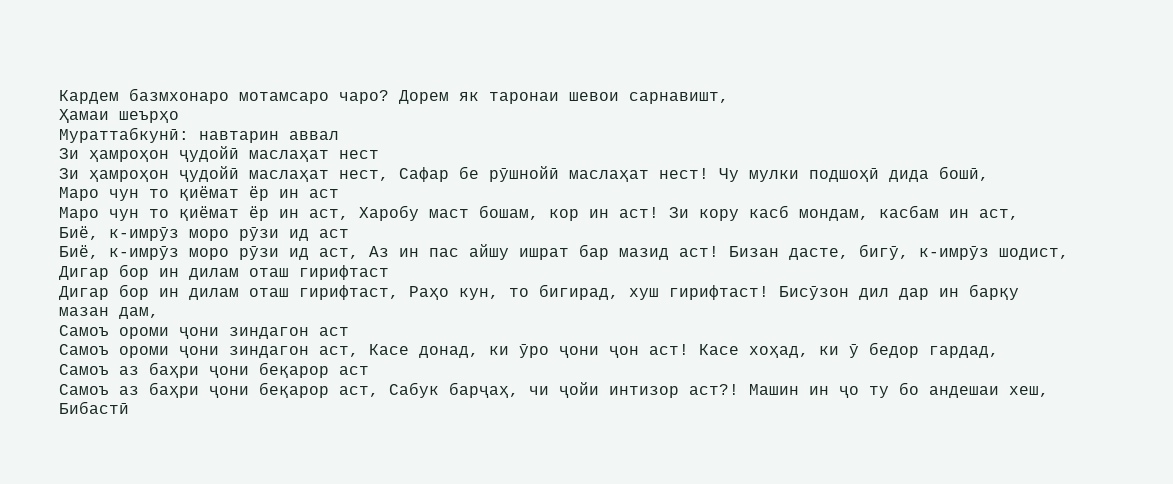Кардем базмхонаро мотамсаро чаро? Дорем як таронаи шевои сарнавишт,
Ҳамаи шеърҳо
Мураттабкунӣ: навтарин аввал
Зи ҳамроҳон ҷудойӣ маслаҳат нест
Зи ҳамроҳон ҷудойӣ маслаҳат нест, Сафар бе рӯшнойӣ маслаҳат нест! Чу мулки подшоҳӣ дида бошӣ,
Маро чун то қиёмат ёр ин аст
Маро чун то қиёмат ёр ин аст, Харобу маст бошам, кор ин аст! Зи кору касб мондам, касбам ин аст,
Биё, к-имрӯз моро рӯзи ид аст
Биё, к-имрӯз моро рӯзи ид аст, Аз ин пас айшу ишрат бар мазид аст! Бизан дасте, бигӯ, к-имрӯз шодист,
Дигар бор ин дилам оташ гирифтаст
Дигар бор ин дилам оташ гирифтаст, Раҳо кун, то бигирад, хуш гирифтаст! Бисӯзон дил дар ин барқу мазан дам,
Самоъ ороми ҷони зиндагон аст
Самоъ ороми ҷони зиндагон аст, Касе донад, ки ӯро ҷони ҷон аст! Касе хоҳад, ки ӯ бедор гардад,
Самоъ аз баҳри ҷони беқарор аст
Самоъ аз баҳри ҷони беқарор аст, Сабук барҷаҳ, чи ҷойи интизор аст?! Машин ин ҷо ту бо андешаи хеш,
Бибастӣ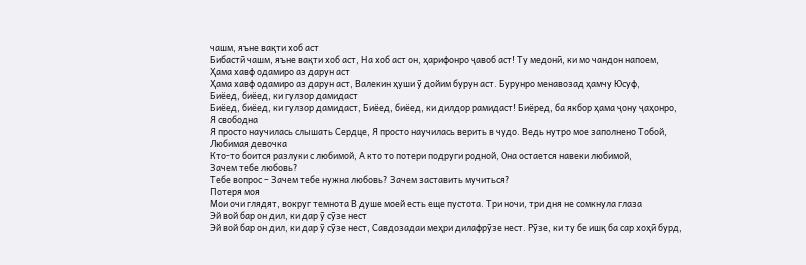чашм, яъне вақти хоб аст
Бибастӣ чашм, яъне вақти хоб аст, На хоб аст он, ҳарифонро ҷавоб аст! Ту медонӣ, ки мо чандон напоем,
Ҳама хавф одамиро аз дарун аст
Ҳама хавф одамиро аз дарун аст, Валекин ҳуши ӯ дойим бурун аст. Бурунро менавозад ҳамчу Юсуф,
Биёед, биёед, ки гулзор дамидаст
Биёед, биёед, ки гулзор дамидаст, Биёед, биёед, ки дилдор рамидаст! Биёред, ба якбор ҳама ҷону ҷаҳонро,
Я свободна
Я просто научилась слышать Сердце, Я просто научилась верить в чудо. Ведь нутро мое заполнено Тобой,
Любимая девочка
Кто-то боится разлуки с любимой, А кто то потери подруги родной, Она остается навеки любимой,
Зачем тебе любовь?
Тебе вопрос – Зачем тебе нужна любовь? Зачем заставить мучиться?
Потеря моя
Мои очи глядят, вокруг темнота В душе моей есть еще пустота. Три ночи, три дня не сомкнула глаза
Эй вой бар он дил, ки дар ӯ сӯзе нест
Эй вой бар он дил, ки дар ӯ сӯзе нест, Савдозадаи меҳри дилафрӯзе нест. Рӯзе, ки ту бе ишқ ба сар хоҳӣ бурд,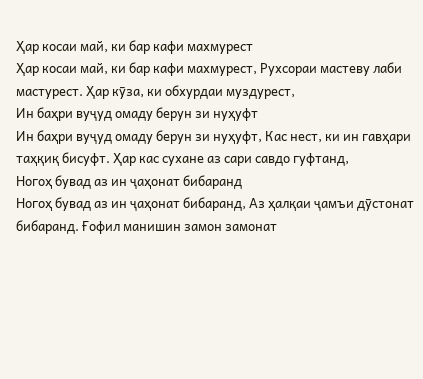Ҳар косаи май, ки бар кафи махмурест
Ҳар косаи май, ки бар кафи махмурест, Рухсораи мастеву лаби мастурест. Ҳар кӯза, ки обхурдаи муздурест,
Ин баҳри вуҷуд омаду берун зи нуҳуфт
Ин баҳри вуҷуд омаду берун зи нуҳуфт, Кас нест, ки ин гавҳари таҳқиқ бисуфт. Ҳар кас сухане аз сари савдо гуфтанд,
Ногоҳ бувад аз ин ҷаҳонат бибаранд
Ногоҳ бувад аз ин ҷаҳонат бибаранд, Аз ҳалқаи ҷамъи дӯстонат бибаранд. Ғофил манишин замон замонат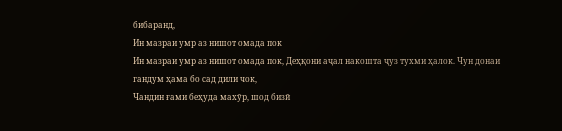бибаранд,
Ин мазраи умр аз нишот омада пок
Ин мазраи умр аз нишот омада пок, Деҳқони аҷал накошта ҷуз тухми ҳалок. Чун донаи гандум ҳама бо сад дили чок,
Чандин ғами беҳуда махӯр, шод бизӣ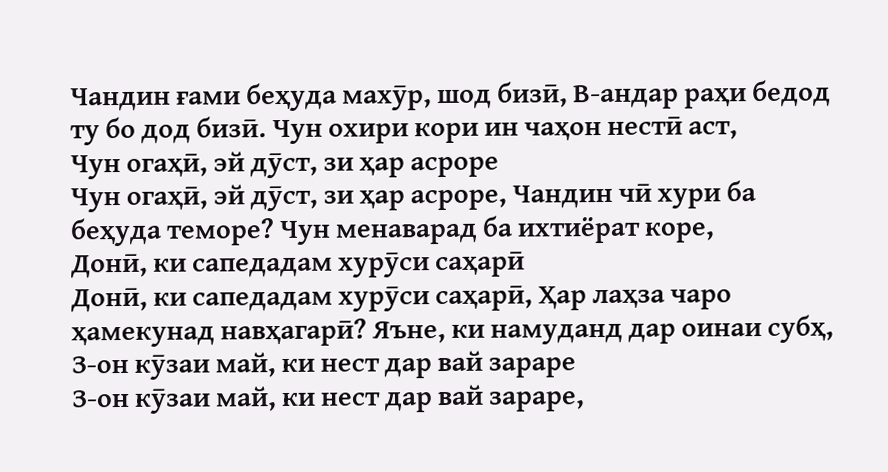Чандин ғами беҳуда махӯр, шод бизӣ, В-андар раҳи бедод ту бо дод бизӣ. Чун охири кори ин чаҳон нестӣ аст,
Чун огаҳӣ, эй дӯст, зи ҳар асроре
Чун огаҳӣ, эй дӯст, зи ҳар асроре, Чандин чӣ хури ба беҳуда теморе? Чун менаварад ба ихтиёрат коре,
Донӣ, ки сапедадам хурӯси саҳарӣ
Донӣ, ки сапедадам хурӯси саҳарӣ, Ҳар лаҳза чаро ҳамекунад навҳагарӣ? Яъне, ки намуданд дар оинаи субҳ,
З-он кӯзаи май, ки нест дар вай зараре
З-он кӯзаи май, ки нест дар вай зараре,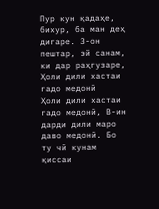Пур кун қадаҳе, бихур, ба ман деҳ дигаре. З-он пештар, эй санам, ки дар раҳгузаре,
Ҳоли дили хастаи гадо медонӣ
Ҳоли дили хастаи гадо медонӣ, В-ин дарди дили маро даво медонӣ. Бо ту чӣ кунам қиссаи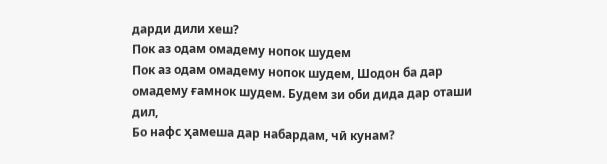дарди дили хеш?
Пок аз одам омадему нопок шудем
Пок аз одам омадему нопок шудем, Шодон ба дар омадему ғамнок шудем. Будем зи оби дида дар оташи дил,
Бо нафс ҳамеша дар набардам, чӣ кунам?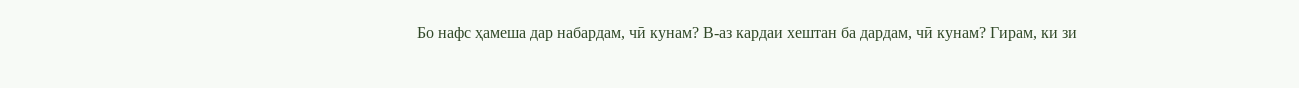Бо нафс ҳамеша дар набардам, чӣ кунам? В-аз кардаи хештан ба дардам, чӣ кунам? Гирам, ки зи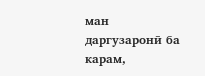ман даргузаронӣ ба карам,